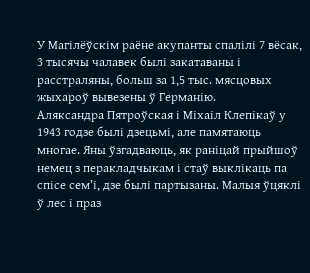У Магілёўскім раёне акупанты спалілі 7 вёсак, 3 тысячы чалавек былі закатаваны і расстраляны, больш за 1,5 тыс. мясцовых жыхароў вывезены ў Германію.
Аляксандра Пятроўская і Міхаіл Клепікаў у 1943 годзе былі дзецьмі, але памятаюць многае. Яны ўзгадваюць, як раніцай прыйшоў немец з перакладчыкам і стаў выклікаць па спісе сем’і, дзе былі партызаны. Малыя ўцяклі ў лес і праз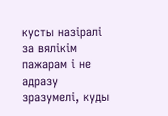кусты назіралі за вялікім пажарам і не адразу зразумелі, куды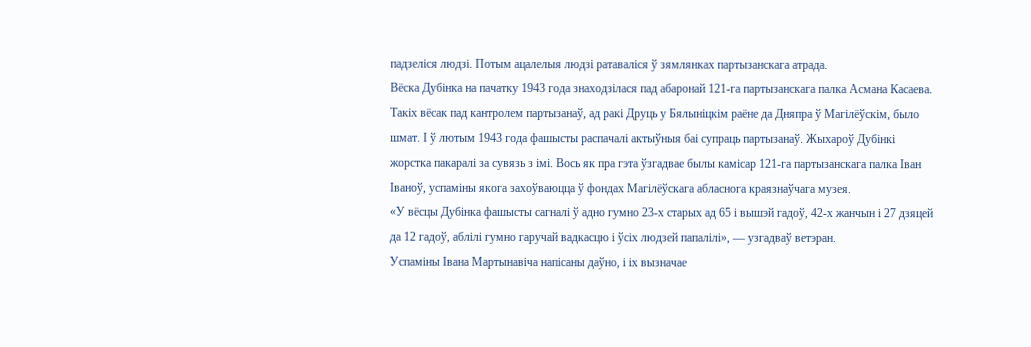падзеліся людзі. Потым ацалелыя людзі ратаваліся ў зямлянках партызанскага атрада.
Вёска Дубінка на пачатку 1943 года знаходзілася пад абаронай 121-га партызанскага палка Асмана Касаева. Такіх вёсак пад кантролем партызанаў, ад ракі Друць у Бялыніцкім раёне да Дняпра ў Магілёўскім, было шмат. І ў лютым 1943 года фашысты распачалі актыўныя баі супраць партызанаў. Жыхароў Дубінкі жорстка пакаралі за сувязь з імі. Вось як пра гэта ўзгадвае былы камісар 121-га партызанскага палка Іван Іваноў, успаміны якога захоўваюцца ў фондах Магілёўскага абласнога краязнаўчага музея.
«У вёсцы Дубінка фашысты сагналі ў адно гумно 23-х старых ад 65 і вышэй гадоў, 42-х жанчын і 27 дзяцей да 12 гадоў, аблілі гумно гаручай вадкасцю і ўсіх людзей папалілі», — узгадваў ветэран.
Успаміны Івана Мартынавіча напісаны даўно, і іх вызначае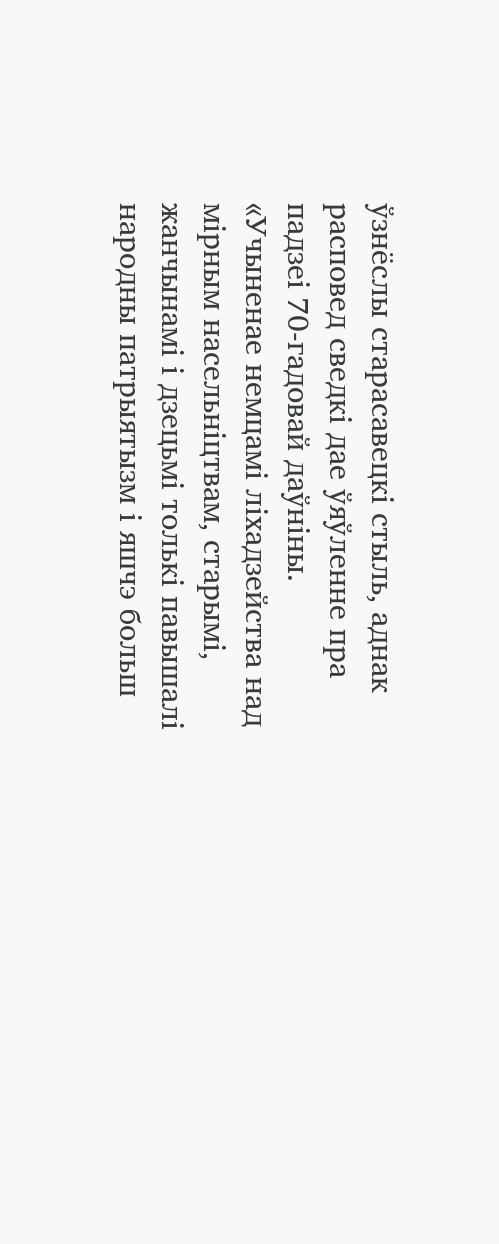ўзнёслы старасавецкі стыль, аднак расповед сведкі дае ўяўленне пра падзеі 70-гадовай даўніны.
«Учыненае немцамі ліхадзейства над мірным насельніцтвам, старымі, жанчынамі і дзецьмі толькі павышалі народны патрыятызм і яшчэ больш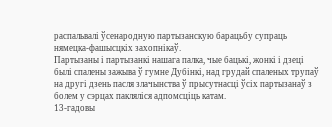распальвалі ўсенародную партызанскую барацьбу супраць нямецка-фашысцкіх захопнікаў.
Партызаны і партызанкі нашага палка, чые бацькі, жонкі і дзеці былі спалены зажыва ў гумне Дубінкі, над грудай спаленых трупаў на другі дзень пасля злачынства ў прысутнасці ўсіх партызанаў з болем у сэрцах пакляліся адпомсціць катам.
13-гадовы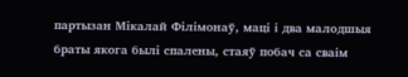партызан Мікалай Філімонаў, маці і два малодшыя браты якога былі спалены, стаяў побач са сваім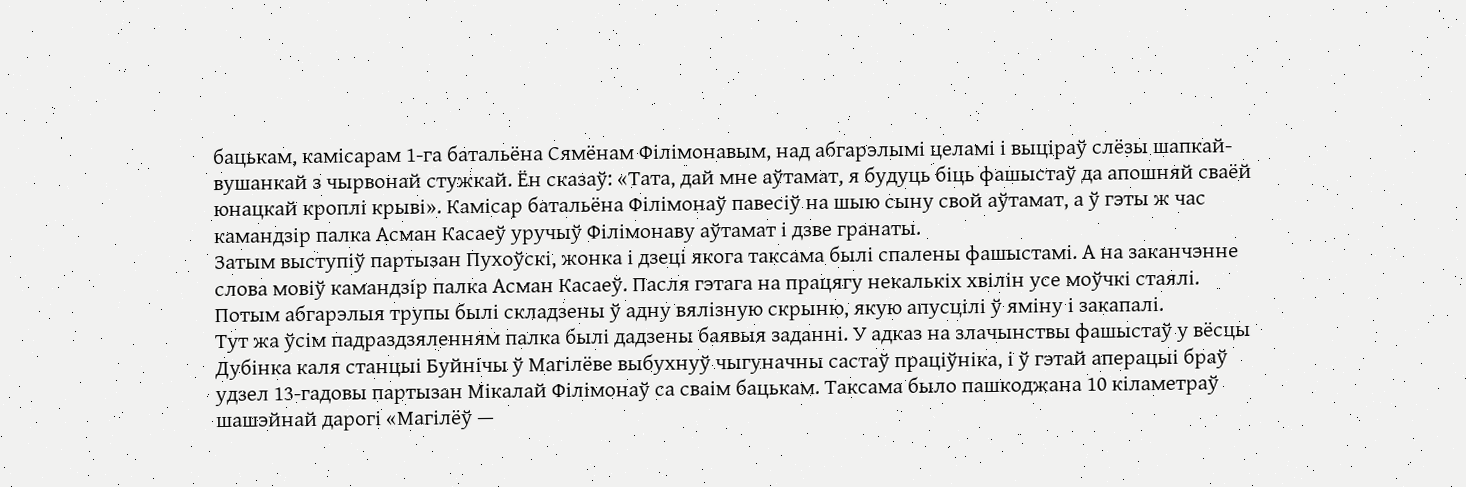бацькам, камісарам 1-га батальёна Сямёнам Філімонавым, над абгарэлымі целамі і выціраў слёзы шапкай-вушанкай з чырвонай стужкай. Ён сказаў: «Тата, дай мне аўтамат, я будуць біць фашыстаў да апошняй сваёй юнацкай кроплі крыві». Камісар батальёна Філімонаў павесіў на шыю сыну свой аўтамат, а ў гэты ж час камандзір палка Асман Касаеў уручыў Філімонаву аўтамат і дзве гранаты.
Затым выступіў партызан Пухоўскі, жонка і дзеці якога таксама былі спалены фашыстамі. А на заканчэнне слова мовіў камандзір палка Асман Касаеў. Пасля гэтага на працягу некалькіх хвілін усе моўчкі стаялі. Потым абгарэлыя трупы былі складзены ў адну вялізную скрыню, якую апусцілі ў яміну і закапалі.
Тут жа ўсім падраздзяленням палка былі дадзены баявыя заданні. У адказ на злачынствы фашыстаў у вёсцы Дубінка каля станцыі Буйнічы ў Магілёве выбухнуў чыгуначны састаў праціўніка, і ў гэтай аперацыі браў удзел 13-гадовы партызан Мікалай Філімонаў са сваім бацькам. Таксама было пашкоджана 10 кіламетраў шашэйнай дарогі «Магілёў —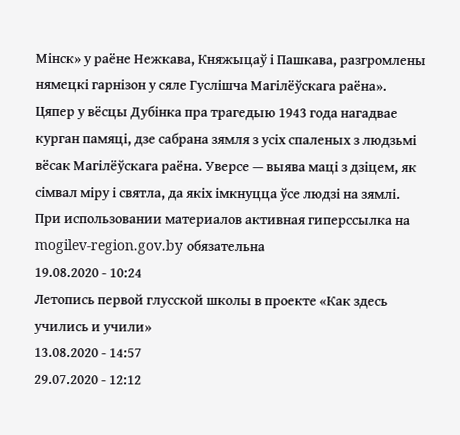Мінск» у раёне Нежкава, Княжыцаў і Пашкава, разгромлены нямецкі гарнізон у сяле Гуслішча Магілёўскага раёна».
Цяпер у вёсцы Дубінка пра трагедыю 1943 года нагадвае курган памяці, дзе сабрана зямля з усіх спаленых з людзьмі вёсак Магілёўскага раёна. Уверсе — выява маці з дзіцем, як сімвал міру і святла, да якіх імкнуцца ўсе людзі на зямлі.
При использовании материалов активная гиперссылка на mogilev-region.gov.by обязательна
19.08.2020 - 10:24
Летопись первой глусской школы в проекте «Как здесь учились и учили»
13.08.2020 - 14:57
29.07.2020 - 12:12